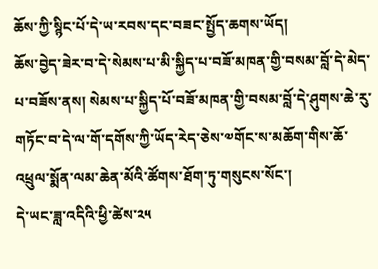ཆོས་ཀྱི་སྙིང་པོ་དེ་ཡ་རབས་དང་བཟང་སྤྱོད་ཆགས་ཡོད།
ཆོས་བྱེད་ཟེར་བ་དེ་སེམས་པ་མི་སྐྱིད་པ་བཟོ་མཁན་གྱི་བསམ་བློ་དེ་མེད་པ་བཟོས་ནས། སེམས་པ་སྐྱིད་པོ་བཟོ་མཁན་གྱི་བསམ་བློ་དེ་ཤུགས་ཆེ་རུ་གཏོང་བ་དེ་ལ་གོ་དགོས་ཀྱི་ཡོད་རེད་ཅེས་༧གོང་ས་མཆོག་གིས་ཆོ་འཕྲུལ་སྨོན་ལམ་ཆེན་མོའི་ཚོགས་ཐོག་ཏུ་གསུངས་སོང་།
དེ་ཡང་ཟླ་འདིའི་ཕྱི་ཚེས་༢༥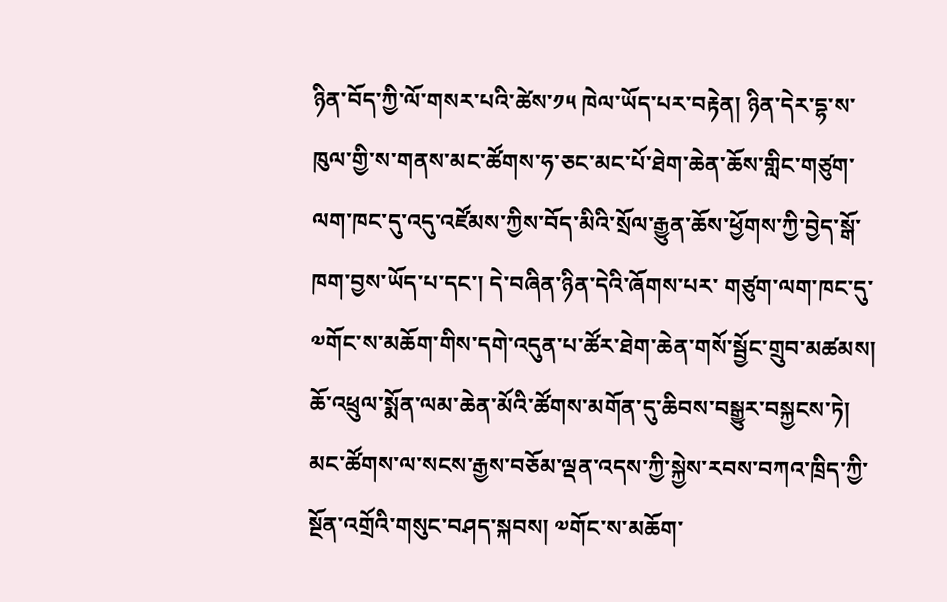ཉིན་བོད་ཀྱི་ལོ་གསར་པའི་ཚེས་༡༥ ཁེལ་ཡོད་པར་བརྟེན། ཉིན་དེར་དྷ་ས་ཁུལ་གྱི་ས་གནས་མང་ཚོགས་ཧ་ཅང་མང་པོ་ཐེག་ཆེན་ཆོས་གླིང་གཙུག་ལག་ཁང་དུ་འདུ་འཛོམས་ཀྱིས་བོད་མིའི་སྲོལ་རྒྱུན་ཆོས་ཕྱོགས་ཀྱི་བྱེད་སྒོ་ཁག་བྱས་ཡོད་པ་དང་། དེ་བཞིན་ཉིན་དེའི་ཞོགས་པར་ གཙུག་ལག་ཁང་དུ་༧གོང་ས་མཆོག་གིས་དགེ་འདུན་པ་ཚོར་ཐེག་ཆེན་གསོ་སྦྱོང་གྲུབ་མཚམས། ཆོ་འཕྲུལ་སྨོན་ལམ་ཆེན་མོའི་ཚོགས་མགོན་དུ་ཆིབས་བསྒྱུར་བསྐྱངས་ཏེ། མང་ཚོགས་ལ་སངས་རྒྱས་བཅོམ་ལྡན་འདས་ཀྱི་སྐྱེས་རབས་བཀའ་ཁྲིད་ཀྱི་སྔོན་འགྲོའི་གསུང་བཤད་སྐབས། ༧གོང་ས་མཆོག་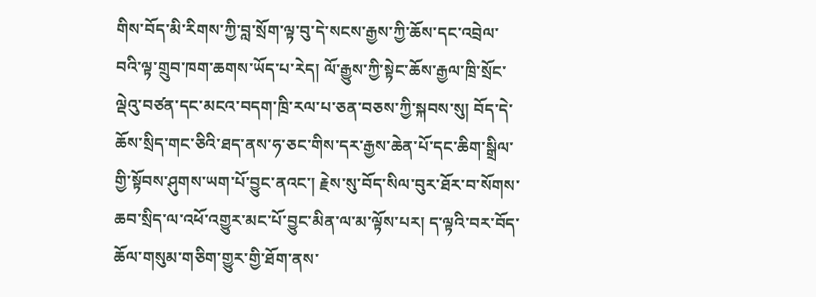གིས་བོད་མི་རིགས་ཀྱི་བླ་སྲོག་ལྟ་བུ་དེ་སངས་རྒྱས་ཀྱི་ཆོས་དང་འབྲེལ་བའི་ལྟ་གྲུབ་ཁག་ཆགས་ཡོད་པ་རེད། ལོ་རྒྱུས་ཀྱི་སྟེང་ཆོས་རྒྱལ་ཁྲི་སྲོང་ལྡེའུ་བཙན་དང་མངའ་བདག་ཁྲི་རལ་པ་ཅན་བཅས་ཀྱི་སྐབས་སུ། བོད་དེ་ཆོས་སྲིད་གང་ཅིའི་ཐད་ནས་ཧ་ཅང་གིས་དར་རྒྱས་ཆེན་པོ་དང་ཆིག་སྒྲིལ་གྱི་སྟོབས་ཤུགས་ཡག་པོ་བྱུང་ནའང་། རྗེས་སུ་བོད་སིལ་བུར་ཐོར་བ་སོགས་ཆབ་སྲིད་ལ་འཕོ་འགྱུར་མང་པོ་བྱུང་མིན་ལ་མ་ལྟོས་པར། ད་ལྟའི་བར་བོད་ཆོལ་གསུམ་གཅིག་གྱུར་གྱི་ཐོག་ནས་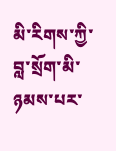མི་རིགས་ཀྱི་བླ་སྲོག་མི་ཉམས་པར་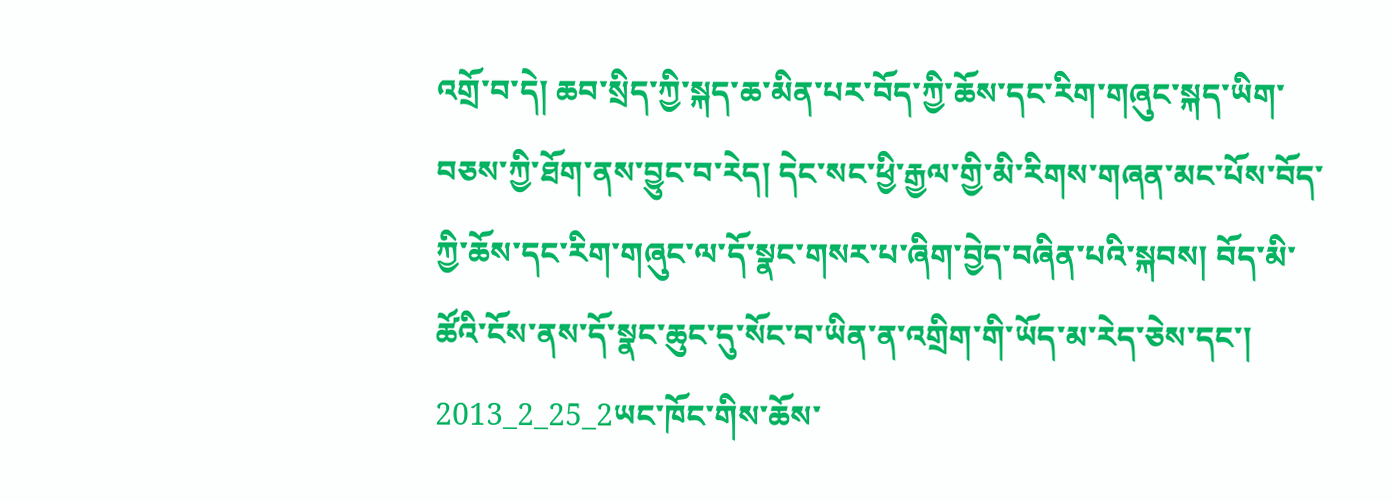འགྲོ་བ་དེ། ཆབ་སྲིད་ཀྱི་སྐད་ཆ་མིན་པར་བོད་ཀྱི་ཆོས་དང་རིག་གཞུང་སྐད་ཡིག་བཅས་ཀྱི་ཐོག་ནས་བྱུང་བ་རེད། དེང་སང་ཕྱི་རྒྱལ་གྱི་མི་རིགས་གཞན་མང་པོས་བོད་ཀྱི་ཆོས་དང་རིག་གཞུང་ལ་དོ་སྣང་གསར་པ་ཞིག་བྱེད་བཞིན་པའི་སྐབས། བོད་མི་ཚོའི་ངོས་ནས་དོ་སྣང་ཆུང་དུ་སོང་བ་ཡིན་ན་འགྲིག་གི་ཡོད་མ་རེད་ཅེས་དང་།
2013_2_25_2ཡང་ཁོང་གིས་ཆོས་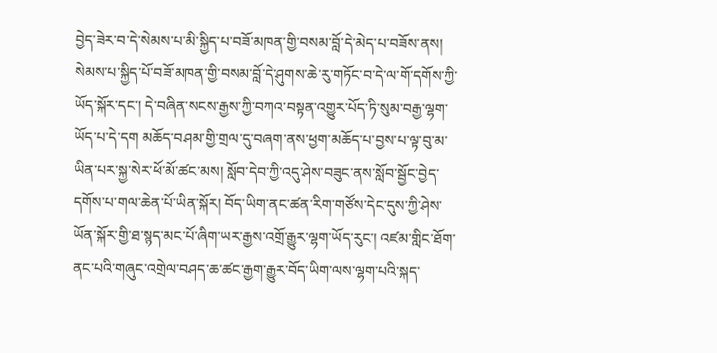བྱེད་ཟེར་བ་དེ་སེམས་པ་མི་སྐྱིད་པ་བཟོ་མཁན་གྱི་བསམ་བློ་དེ་མེད་པ་བཟོས་ནས། སེམས་པ་སྐྱིད་པོ་བཟོ་མཁན་གྱི་བསམ་བློ་དེ་ཤུགས་ཆེ་རུ་གཏོང་བ་དེ་ལ་གོ་དགོས་ཀྱི་ཡོད་སྐོར་དང་། དེ་བཞིན་སངས་རྒྱས་ཀྱི་བཀའ་བསྟན་འགྱུར་པོད་ཏི་སུམ་བརྒྱ་ལྷག་ཡོད་པ་དེ་དག མཆོད་བཤམ་གྱི་གྲལ་དུ་བཞག་ནས་ཕྱག་མཆོད་པ་བྱས་པ་ལྟ་བུ་མ་ཡིན་པར་སྐྱ་སེར་ཕོ་མོ་ཚང་མས། སློབ་དེབ་ཀྱི་འདུ་ཤེས་བཟུང་ནས་སློབ་སྦྱོང་བྱེད་དགོས་པ་གལ་ཆེན་པོ་ཡིན་སྐོར། བོད་ཡིག་ནང་ཚན་རིག་གཙོས་དེང་དུས་ཀྱི་ཤེས་ཡོན་སྐོར་གྱི་ཐ་སྙད་མང་པོ་ཞིག་ཡར་རྒྱས་འགྲོ་རྒྱུར་ལྷག་ཡོད་རུང་། འཛམ་གླིང་ཐོག་ནང་པའི་གཞུང་འགྲེལ་བཤད་ཆ་ཚང་རྒྱག་རྒྱུར་བོད་ཡིག་ལས་ལྷག་པའི་སྐད་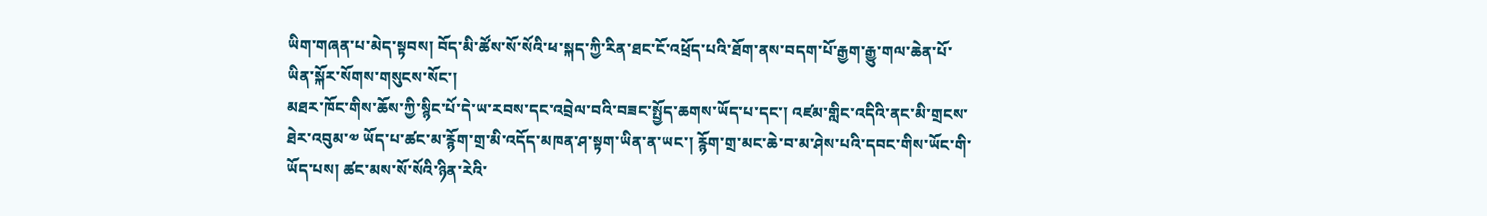ཡིག་གཞན་པ་མེད་སྟབས། བོད་མི་ཚོས་སོ་སོའི་ཕ་སྐད་ཀྱི་རིན་ཐང་ངོ་འཕྲོད་པའི་ཐོག་ནས་བདག་པོ་རྒྱག་རྒྱུ་གལ་ཆེན་པོ་ཡིན་སྐོར་སོགས་གསུངས་སོང་།
མཐར་ཁོང་གིས་ཆོས་ཀྱི་སྙིང་པོ་དེ་ཡ་རབས་དང་འབྲེལ་བའི་བཟང་སྤྱོད་ཆགས་ཡོད་པ་དང་། འཛམ་གླིང་འདིའི་ནང་མི་གྲངས་ཐེར་འབུམ་༧ ཡོད་པ་ཚང་མ་རྙོག་གྲ་མི་འདོད་མཁན་ཤ་སྟག་ཡིན་ན་ཡང་། རྙོག་གྲ་མང་ཆེ་བ་མ་ཤེས་པའི་དབང་གིས་ཡོང་གི་ཡོད་པས། ཚང་མས་སོ་སོའི་ཉིན་རེའི་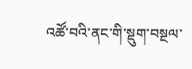འཚོ་བའི་ནང་གི་སྡུག་བསྔལ་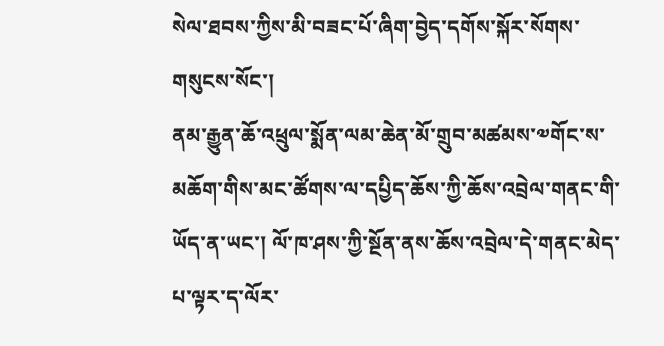སེལ་ཐབས་ཀྱིས་མི་བཟང་པོ་ཞིག་བྱེད་དགོས་སྐོར་སོགས་གསུངས་སོང་།
ནམ་རྒྱུན་ཆོ་འཕྲུལ་སྨོན་ལམ་ཆེན་མོ་གྲུབ་མཚམས་༧གོང་ས་མཆོག་གིས་མང་ཚོགས་ལ་དཔྱིད་ཆོས་ཀྱི་ཆོས་འབྲེལ་གནང་གི་ཡོད་ན་ཡང་། ལོ་ཁ་ཤས་ཀྱི་སྔོན་ནས་ཆོས་འབྲེལ་དེ་གནང་མེད་པ་ལྟར་ད་ལོར་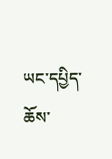ཡང་དཔྱིད་ཆོས་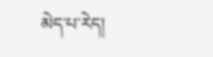མེད་པ་རེད།